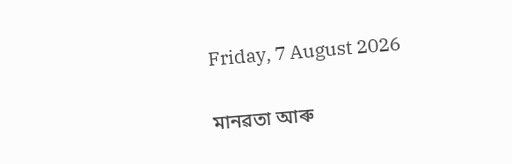Friday, 7 August 2026

মানৱতা আৰু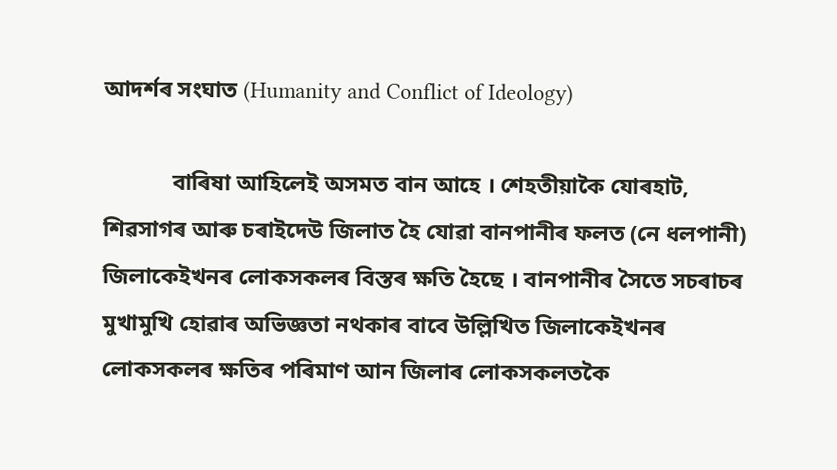আদৰ্শৰ সংঘাত (Humanity and Conflict of Ideology)

            বাৰিষা আহিলেই অসমত বান আহে । শেহতীয়াকৈ যোৰহাট, শিৱসাগৰ আৰু চৰাইদেউ জিলাত হৈ যোৱা বানপানীৰ ফলত (নে ধলপানী) জিলাকেইখনৰ লোকসকলৰ বিস্তৰ ক্ষতি হৈছে । বানপানীৰ সৈতে সচৰাচৰ মুখামুখি হোৱাৰ অভিজ্ঞতা নথকাৰ বাবে উল্লিখিত জিলাকেইখনৰ লোকসকলৰ ক্ষতিৰ পৰিমাণ আন জিলাৰ লোকসকলতকৈ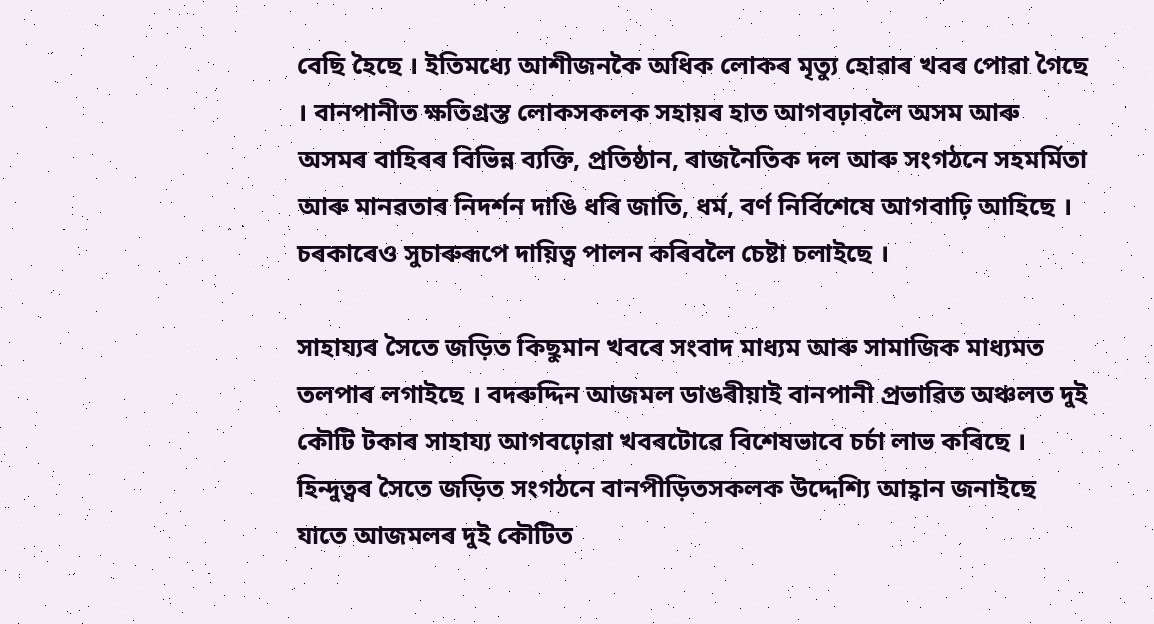বেছি হৈছে । ইতিমধ্যে আশীজনকৈ অধিক লোকৰ মৃত্যু হোৱাৰ খবৰ পোৱা গৈছে । বানপানীত ক্ষতিগ্ৰস্ত লোকসকলক সহায়ৰ হাত আগবঢ়াবলৈ অসম আৰু অসমৰ বাহিৰৰ বিভিন্ন ব্যক্তি, প্ৰতিষ্ঠান, ৰাজনৈতিক দল আৰু সংগঠনে সহমৰ্মিতা আৰু মানৱতাৰ নিদৰ্শন দাঙি ধৰি জাতি, ধৰ্ম, বৰ্ণ নিৰ্বিশেষে আগবাঢ়ি আহিছে । চৰকাৰেও সুচাৰুৰূপে দায়িত্ব পালন কৰিবলৈ চেষ্টা চলাইছে ।

সাহায্যৰ সৈতে জড়িত কিছুমান খবৰে সংবাদ মাধ্যম আৰু সামাজিক মাধ্যমত তলপাৰ লগাইছে । বদৰুদ্দিন আজমল ডাঙৰীয়াই বানপানী প্ৰভাৱিত অঞ্চলত দুই কৌটি টকাৰ সাহায্য আগবঢ়োৱা খবৰটোৱে বিশেষভাবে চৰ্চা লাভ কৰিছে ।  হিন্দুত্বৰ সৈতে জড়িত সংগঠনে বানপীড়িতসকলক উদ্দেশ্যি আহ্বান জনাইছে যাতে আজমলৰ দুই কৌটিত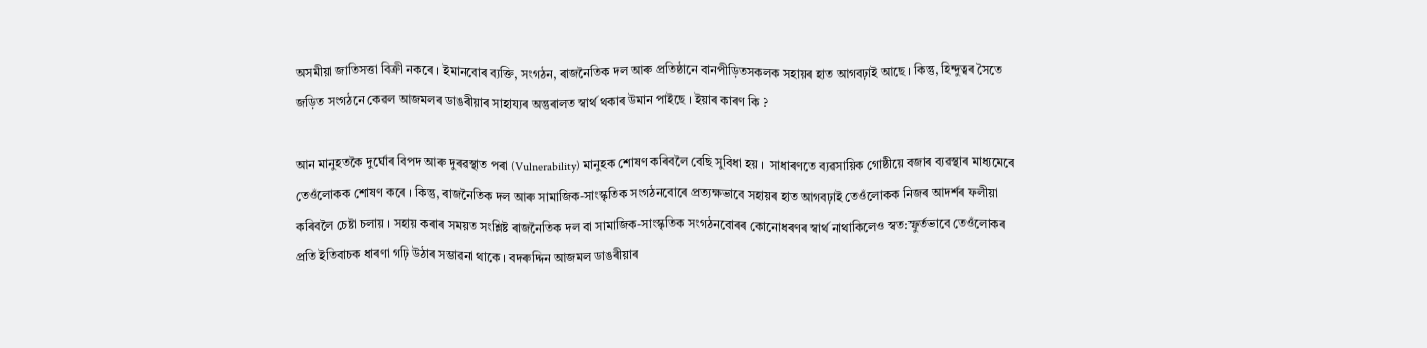অসমীয়া জাতিসত্তা বিক্ৰী নকৰে । ইমানবোৰ ব্যক্তি, সংগঠন, ৰাজনৈতিক দল আৰু প্ৰতিষ্ঠানে বানপীড়িতসকলক সহায়ৰ হাত আগবঢ়াই আছে । কিন্তু, হিন্দুত্বৰ সৈতে জড়িত সংগঠনে কেৱল আজমলৰ ডাঙৰীয়াৰ সাহায্যৰ অন্তুৰালত স্বাৰ্থ থকাৰ উমান পাইছে । ইয়াৰ কাৰণ কি ?

আন মানুহতকৈ দুৰ্ঘোৰ বিপদ আৰু দুৰৱস্থাত পৰা (Vulnerability) মানুহক শোষণ কৰিবলৈ বেছি সুবিধা হয় ।  সাধাৰণতে ব্যৱসায়িক গোষ্ঠীয়ে বজাৰ ব্যৱস্থাৰ মাধ্যমেৰে তেওঁলোকক শোষণ কৰে । কিন্তু, ৰাজনৈতিক দল আৰু সামাজিক-সাংস্কৃতিক সংগঠনবোৰে প্ৰত্যক্ষভাবে সহায়ৰ হাত আগবঢ়াই তেওঁলোকক নিজৰ আদৰ্শৰ ফলীয়া কৰিবলৈ চেষ্টা চলায় । সহায় কৰাৰ সময়ত সংশ্লিষ্ট ৰাজনৈতিক দল বা সামাজিক-সাংস্কৃতিক সংগঠনবোৰৰ কোনোধৰণৰ স্বাৰ্থ নাথাকিলেও স্বত:স্ফুৰ্তভাবে তেওঁলোকৰ প্ৰতি ইতিবাচক ধাৰণা গঢ়ি উঠাৰ সম্ভাৱনা থাকে । বদৰুদ্দিন আজমল ডাঙৰীয়াৰ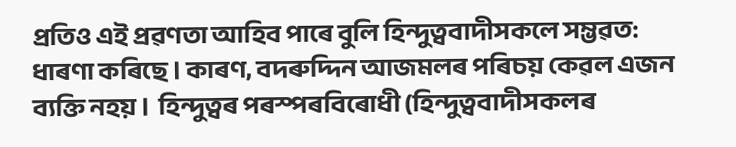প্ৰতিও এই প্ৰৱণতা আহিব পাৰে বুলি হিন্দুত্ববাদীসকলে সম্ভৱত: ধাৰণা কৰিছে । কাৰণ, বদৰুদ্দিন আজমলৰ পৰিচয় কেৱল এজন ব্যক্তি নহয় ।  হিন্দুত্বৰ পৰস্পৰবিৰোধী (হিন্দুত্ববাদীসকলৰ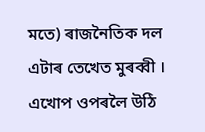মতে) ৰাজনৈতিক দল এটাৰ তেখেত মুৰব্বী ।  এখোপ ওপৰলৈ উঠি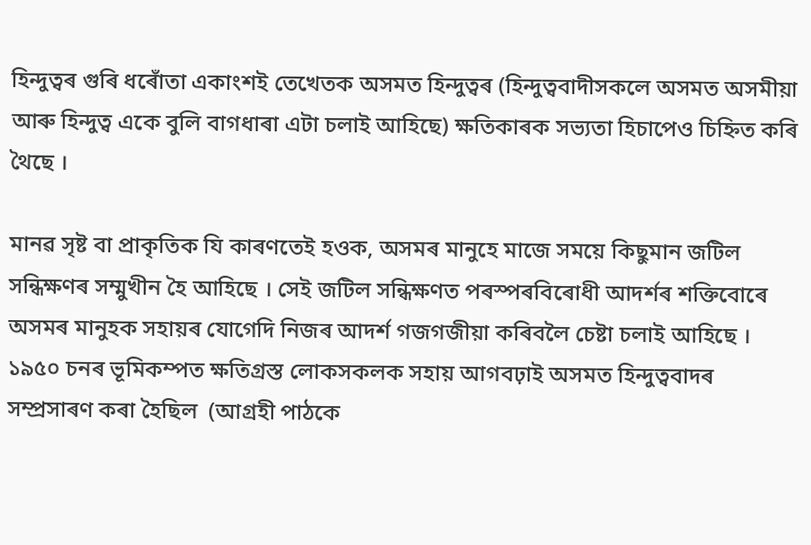হিন্দুত্বৰ গুৰি ধৰোঁতা একাংশই তেখেতক অসমত হিন্দুত্বৰ (হিন্দুত্ববাদীসকলে অসমত অসমীয়া আৰু হিন্দুত্ব একে বুলি বাগধাৰা এটা চলাই আহিছে) ক্ষতিকাৰক সভ্যতা হিচাপেও চিহ্নিত কৰি থৈছে ।

মানৱ সৃষ্ট বা প্ৰাকৃতিক যি কাৰণতেই হওক, অসমৰ মানুহে মাজে সময়ে কিছুমান জটিল সন্ধিক্ষণৰ সম্মুখীন হৈ আহিছে । সেই জটিল সন্ধিক্ষণত পৰস্পৰবিৰোধী আদৰ্শৰ শক্তিবোৰে অসমৰ মানুহক সহায়ৰ যোগেদি নিজৰ আদৰ্শ গজগজীয়া কৰিবলৈ চেষ্টা চলাই আহিছে । ১৯৫০ চনৰ ভূমিকম্পত ক্ষতিগ্ৰস্ত লোকসকলক সহায় আগবঢ়াই অসমত হিন্দুত্ববাদৰ সম্প্ৰসাৰণ কৰা হৈছিল  (আগ্ৰহী পাঠকে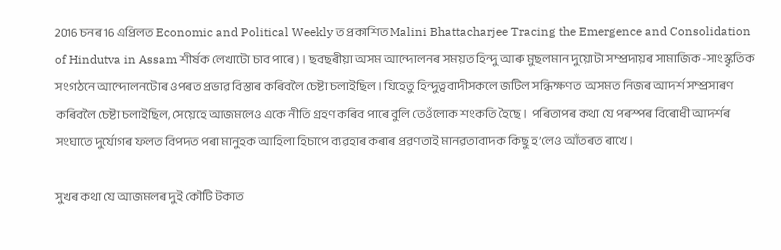2016 চনৰ 16 এপ্ৰিলত Economic and Political Weekly ত প্ৰকাশিত Malini Bhattacharjee Tracing the Emergence and Consolidation of Hindutva in Assam শীৰ্ষক লেখাটো চাব পাৰে) । ছবছৰীয়া অসম আন্দোলনৰ সময়ত হিন্দু আৰু মুছলমান দুয়োটা সম্প্ৰদায়ৰ সামাজিক-সাংস্কৃতিক সংগঠনে আন্দোলনটোৰ ওপৰত প্ৰভাৱ বিস্তাৰ কৰিবলৈ চেষ্টা চলাইছিল । যিহেতু হিন্দুত্ববাদীসকলে জটিল সন্ধিক্ষণত  অসমত নিজৰ আদৰ্শ সম্প্ৰসাৰণ কৰিবলৈ চেষ্টা চলাইছিল, সেয়েহে আজমলেও একে নীতি গ্ৰহণ কৰিব পাৰে বুলি তেওঁলোক শংকতি হৈছে ।  পৰিতাপৰ কথা যে পৰস্পৰ বিৰোধী আদৰ্শৰ সংঘাতে দুৰ্যোগৰ ফলত বিপদত পৰা মানুহক আহিলা হিচাপে ব্যৱহাৰ কৰাৰ প্ৰৱণতাই মানৱতাবাদক কিছু হ’লেও আঁতৰত ৰাখে ।

সুখৰ কথা যে আজমলৰ দুই কৌটি টকাত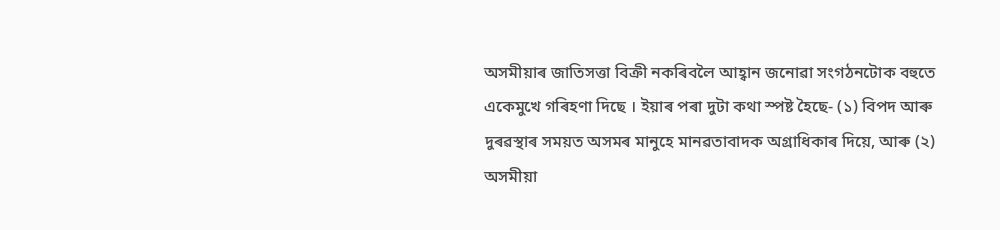অসমীয়াৰ জাতিসত্তা বিক্ৰী নকৰিবলৈ আহ্বান জনোৱা সংগঠনটোক বহুতে একেমুখে গৰিহণা দিছে । ইয়াৰ পৰা দুটা কথা স্পষ্ট হৈছে- (১) বিপদ আৰু দুৰৱস্থাৰ সময়ত অসমৰ মানুহে মানৱতাবাদক অগ্ৰাধিকাৰ দিয়ে, আৰু (২) অসমীয়া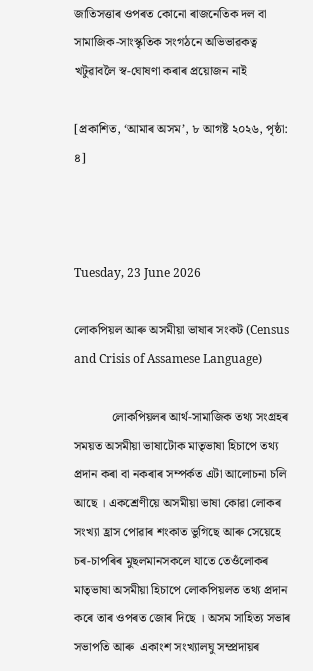জাতিসত্তাৰ ওপৰত কোনো ৰাজনেতিক দল বা সামাজিক-সাংস্কৃতিক সংগঠনে অভিভাৱকত্ব খটুৱাবলৈ স্ব-ঘোষণা কৰাৰ প্ৰয়োজন নাই

[প্ৰকাশিত, ‘আমাৰ অসম’, ৮ আগষ্ট ২০২৬, পৃষ্ঠা: ৪]



Tuesday, 23 June 2026

লোকপিয়ল আৰু অসমীয়া ভাষাৰ সংকট (Census and Crisis of Assamese Language)

            লোকপিয়লৰ আৰ্থ-সামাজিক তথ্য সংগ্ৰহৰ সময়ত অসমীয়া ভাষাটোক মাতৃভাষা হিচাপে তথ্য প্ৰদান কৰা বা নকৰাৰ সম্পৰ্কত এটা আলোচনা চলি আছে । একশ্ৰেণীয়ে অসমীয়া ভাষা কোৱা লোকৰ সংখ্যা হ্ৰাস পোৱাৰ শংকাত ভুগিছে আৰু সেয়েহে চৰ-চাপৰিৰ মুছলমানসকলে যাতে তেওঁলোকৰ মাতৃভাষা অসমীয়া হিচাপে লোকপিয়লত তথ্য প্ৰদান কৰে তাৰ ওপৰত জোৰ দিছে । অসম সাহিত্য সভাৰ সভাপতি আৰু  একাংশ সংখ্যালঘু সম্প্ৰদায়ৰ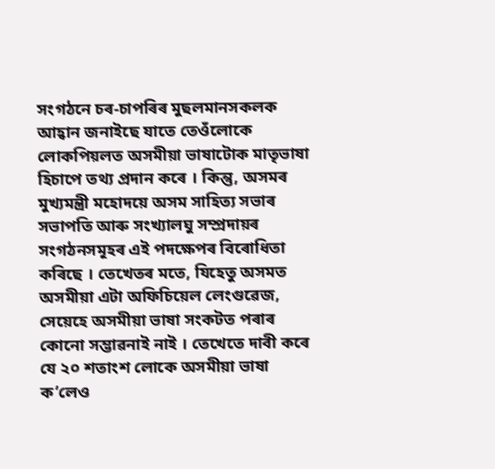সংগঠনে চৰ-চাপৰিৰ মুছলমানসকলক আহ্বান জনাইছে যাতে তেওঁলোকে লোকপিয়লত অসমীয়া ভাষাটোক মাতৃভাষা হিচাপে তথ্য প্ৰদান কৰে । কিন্তু, অসমৰ মুখ্যমন্ত্ৰী মহোদয়ে অসম সাহিত্য সভাৰ সভাপতি আৰু সংখ্যালঘু সম্প্ৰদায়ৰ সংগঠনসমূহৰ এই পদক্ষেপৰ বিৰোধিতা কৰিছে । তেখেতৰ মতে, যিহেতু অসমত অসমীয়া এটা অফিচিয়েল লেংগুৱেজ, সেয়েহে অসমীয়া ভাষা সংকটত পৰাৰ কোনো সম্ভাৱনাই নাই । তেখেতে দাবী কৰে যে ২০ শতাংশ লোকে অসমীয়া ভাষা ক’লেও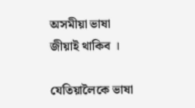অসমীয়া ভাষা জীয়াই থাকিব ।

যেতিয়ালৈকে ভাষা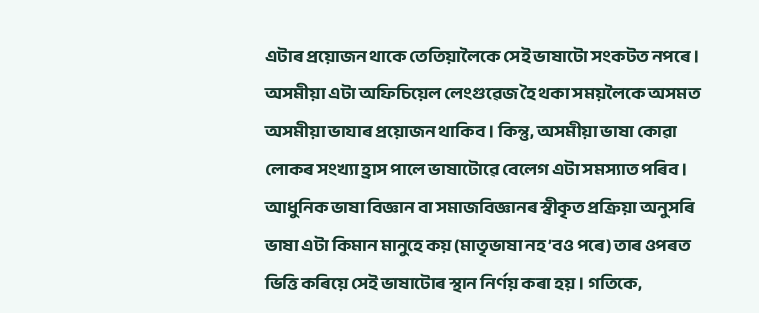এটাৰ প্ৰয়োজন থাকে তেতিয়ালৈকে সেই ভাষাটো সংকটত নপৰে । অসমীয়া এটা অফিচিয়েল লেংগুৱেজ হৈ থকা সময়লৈকে অসমত অসমীয়া ভাযাৰ প্ৰয়োজন থাকিব । কিন্তু, অসমীয়া ভাষা কোৱা লোকৰ সংখ্যা হ্ৰাস পালে ভাষাটোৱে বেলেগ এটা সমস্যাত পৰিব ।  আধুনিক ভাষা বিজ্ঞান বা সমাজবিজ্ঞানৰ স্বীকৃত প্ৰক্ৰিয়া অনুসৰি ভাষা এটা কিমান মানুহে কয় (মাতৃভাষা নহ’বও পৰে) তাৰ ওপৰত ভিত্তি কৰিয়ে সেই ভাষাটোৰ স্থান নিৰ্ণয় কৰা হয় । গতিকে,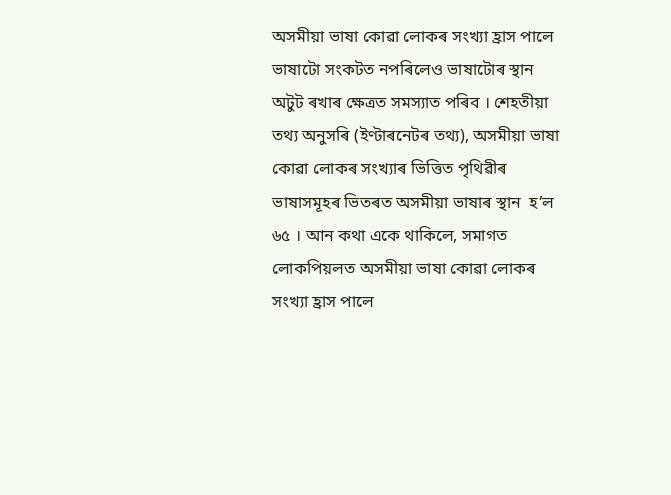অসমীয়া ভাষা কোৱা লোকৰ সংখ্যা হ্ৰাস পালে ভাষাটো সংকটত নপৰিলেও ভাষাটোৰ স্থান অটুট ৰখাৰ ক্ষেত্ৰত সমস্যাত পৰিব । শেহতীয়া তথ্য অনুসৰি (ইণ্টাৰনেটৰ তথ্য), অসমীয়া ভাষা কোৱা লোকৰ সংখ্যাৰ ভিত্তিত পৃথিৱীৰ ভাষাসমূহৰ ভিতৰত অসমীয়া ভাষাৰ স্থান  হ’ল ৬৫ । আন কথা একে থাকিলে, সমাগত লোকপিয়লত অসমীয়া ভাষা কোৱা লোকৰ সংখ্যা হ্ৰাস পালে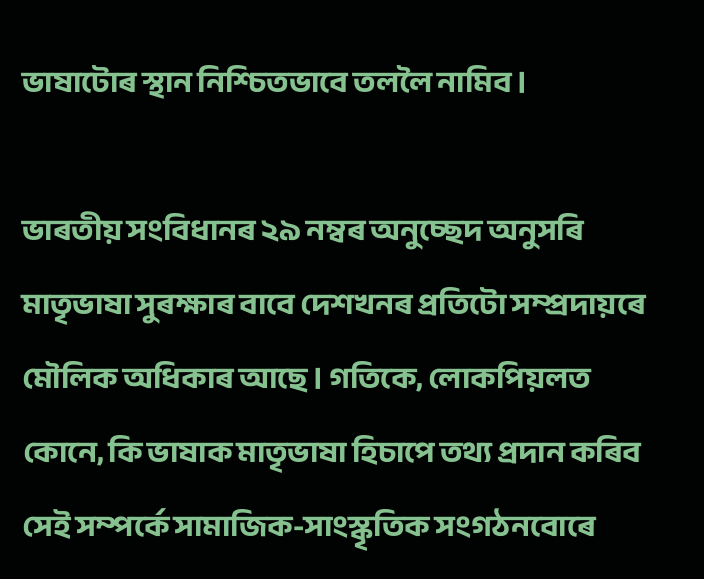ভাষাটোৰ স্থান নিশ্চিতভাবে তললৈ নামিব ।

ভাৰতীয় সংবিধানৰ ২৯ নম্বৰ অনুচ্ছেদ অনুসৰি মাতৃভাষা সুৰক্ষাৰ বাবে দেশখনৰ প্ৰতিটো সম্প্ৰদায়ৰে মৌলিক অধিকাৰ আছে । গতিকে, লোকপিয়লত কোনে, কি ভাষাক মাতৃভাষা হিচাপে তথ্য প্ৰদান কৰিব সেই সম্পৰ্কে সামাজিক-সাংস্কৃতিক সংগঠনবোৰে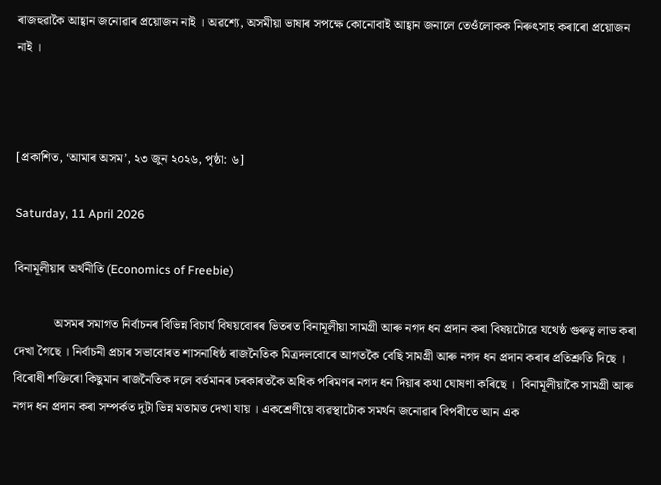ৰাজহুৱাকৈ আহ্বান জনোৱাৰ প্ৰয়োজন নাই । অৱশ্যে, অসমীয়া ভাষাৰ সপক্ষে কোনোবাই আহ্বান জনালে তেওঁলোকক নিৰুৎসাহ কৰাৰো প্ৰয়োজন নাই ।



[প্ৰকাশিত, ‘আমাৰ অসম’, ২৩ জুন ২০২৬, পৃষ্ঠা: ৬]

Saturday, 11 April 2026

বিনামূলীয়াৰ অৰ্থনীতি (Economics of Freebie)

             অসমৰ সমাগত নিৰ্বাচনৰ বিভিন্ন বিচাৰ্য বিষয়বোৰৰ ভিতৰত বিনামূলীয়া সামগ্ৰী আৰু নগদ ধন প্ৰদান কৰা বিষয়টোৱে যথেষ্ঠ গুৰুত্ব লাভ কৰা দেখা গৈছে । নিৰ্বাচনী প্ৰচাৰ সভাবোৰত শাসনাধিষ্ঠ ৰাজনৈতিক মিত্ৰদলবোৰে আগতকৈ বেছি সামগ্ৰী আৰু নগদ ধন প্ৰদান কৰাৰ প্ৰতিশ্ৰুতি দিছে । বিৰোধী শক্তিৰো কিছুমান ৰাজনৈতিক দলে বৰ্তমানৰ চৰকাৰতকৈ অধিক পৰিমণৰ নগদ ধন দিয়াৰ কথা ঘোষণা কৰিছে ।  বিনামূলীয়াকৈ সামগ্ৰী আৰু নগদ ধন প্ৰদান কৰা সম্পৰ্কত দুটা ভিন্ন মতামত দেখা যায় । একশ্ৰেণীয়ে ব্যৱস্থাটোক সমৰ্থন জনোৱাৰ বিপৰীতে আন এক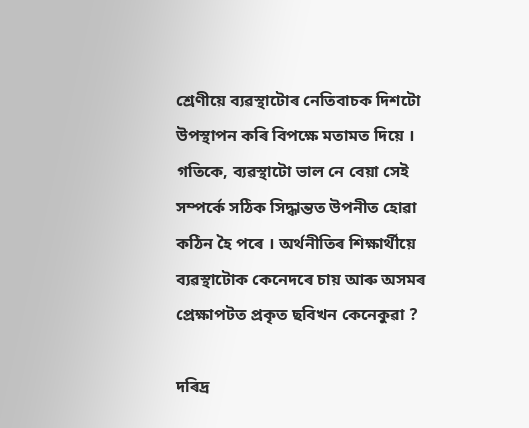শ্ৰেণীয়ে ব্যৱস্থাটোৰ নেতিবাচক দিশটো উপস্থাপন কৰি বিপক্ষে মতামত দিয়ে ।  গতিকে, ব্যৱস্থাটো ভাল নে বেয়া সেই সম্পৰ্কে সঠিক সিদ্ধান্তত উপনীত হোৱা কঠিন হৈ পৰে । অৰ্থনীতিৰ শিক্ষাৰ্থীয়ে ব্যৱস্থাটোক কেনেদৰে চায় আৰু অসমৰ প্ৰেক্ষাপটত প্ৰকৃত ছবিখন কেনেকুৱা ?

দৰিদ্ৰ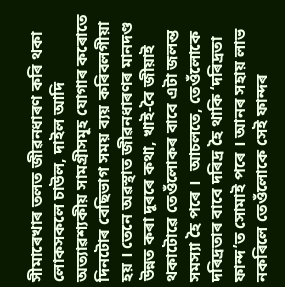সীমাৰেখাৰ তলত জীৱনধাৰণ কৰি থকা লোকসকলে চাউল, দাইল আদি অত্যাৱশ্যকীয় সামগ্ৰীসমূহ যোগাৰ কৰোতে দিনটোৰ বেছিভাগ সময় ব্যয় কৰিবলগীয়া হয় । তেনে অৱস্থাত জীৱনধাৰণৰ মানদণ্ড উন্নত কৰা দূৰৰে কথা, খাই-বৈ জীয়াই থকাটোৱে তেওঁলোকৰ বাবে এটা জলন্ত সমস্যা হৈ পৰে ।  আচলতে, তেওঁলোকে দৰিদ্ৰতাৰ বাবে দৰিদ্ৰ হৈ থাকি ‘দৰিদ্ৰতা ফান্দ’ত সোমাই পৰে । আনৰ সহায় লাভ নকৰিলে তেওঁলোকে সেই ফান্দৰ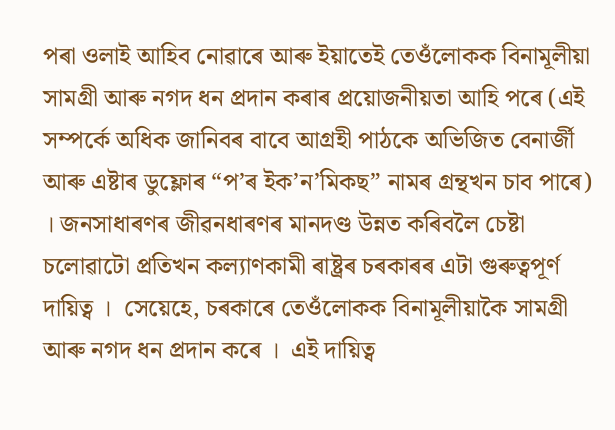পৰা ওলাই আহিব নোৱাৰে আৰু ইয়াতেই তেওঁলোকক বিনামূলীয়া সামগ্ৰী আৰু নগদ ধন প্ৰদান কৰাৰ প্ৰয়োজনীয়তা আহি পৰে (এই সম্পৰ্কে অধিক জানিবৰ বাবে আগ্ৰহী পাঠকে অভিজিত বেনাৰ্জী আৰু এষ্টাৰ ডুফ্লোৰ “প’ৰ ইক’ন’মিকছ” নামৰ গ্ৰন্থখন চাব পাৰে) । জনসাধাৰণৰ জীৱনধাৰণৰ মানদণ্ড উন্নত কৰিবলৈ চেষ্টা চলোৱাটো প্ৰতিখন কল্যাণকামী ৰাষ্ট্ৰৰ চৰকাৰৰ এটা গুৰুত্বপূৰ্ণ দায়িত্ব ।  সেয়েহে, চৰকাৰে তেওঁলোকক বিনামূলীয়াকৈ সামগ্ৰী আৰু নগদ ধন প্ৰদান কৰে ।  এই দায়িত্ব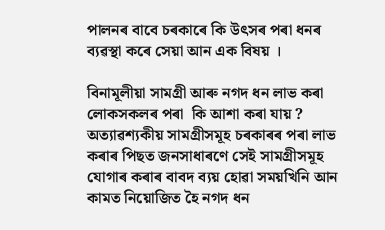পালনৰ বাবে চৰকাৰে কি উৎসৰ পৰা ধনৰ ব্যৱস্থা কৰে সেয়া আন এক বিষয় ।

বিনামূলীয়া সামগ্ৰী আৰু নগদ ধন লাভ কৰা লোকসকলৰ পৰা  কি আশা কৰা যায় ? অত্যাৱশ্যকীয় সামগ্ৰীসমূহ চৰকাৰৰ পৰা লাভ কৰাৰ পিছত জনসাধাৰণে সেই সামগ্ৰীসমূহ যোগাৰ কৰাৰ বাবদ ব্যয় হোৱা সময়খিনি আন কামত নিয়োজিত হৈ নগদ ধন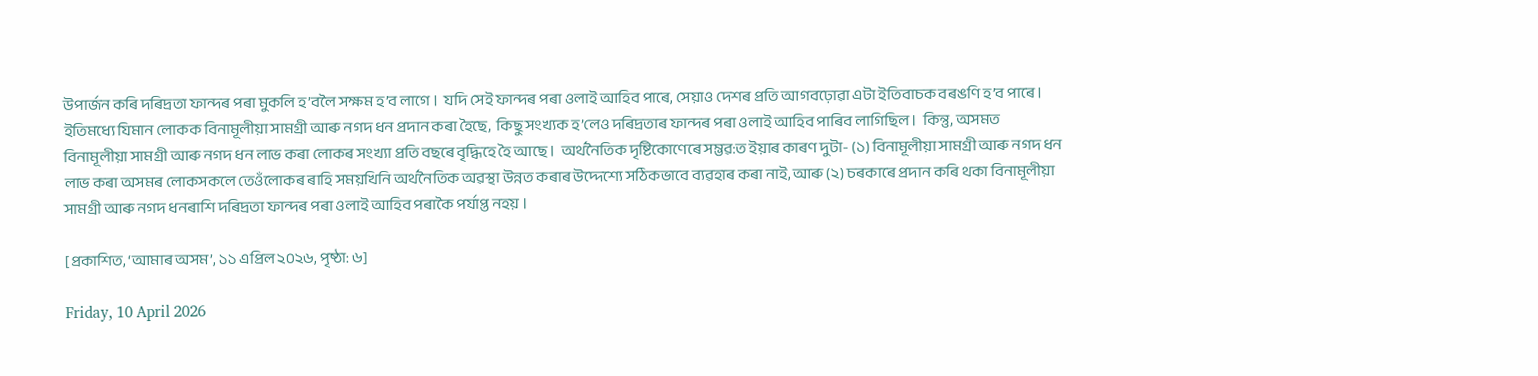উপাৰ্জন কৰি দৰিদ্ৰতা ফান্দৰ পৰা মুকলি হ’বলৈ সক্ষম হ’ব লাগে ।  যদি সেই ফান্দৰ পৰা ওলাই আহিব পাৰে, সেয়াও দেশৰ প্ৰতি আগবঢ়োৱা এটা ইতিবাচক বৰঙণি হ’ব পাৰে । ইতিমধ্যে যিমান লোকক বিনামূলীয়া সামগ্ৰী আৰু নগদ ধন প্ৰদান কৰা হৈছে,  কিছু সংখ্যক হ’লেও দৰিদ্ৰতাৰ ফান্দৰ পৰা ওলাই আহিব পাৰিব লাগিছিল ।  কিন্তু, অসমত বিনামূলীয়া সামগ্ৰী আৰু নগদ ধন লাভ কৰা লোকৰ সংখ্যা প্ৰতি বছৰে বৃদ্ধিহে হৈ আছে ।  অৰ্থনৈতিক দৃষ্টিকোণেৰে সম্ভৱ:ত ইয়াৰ কাৰণ দুটা- (১) বিনামূলীয়া সামগ্ৰী আৰু নগদ ধন লাভ কৰা অসমৰ লোকসকলে তেওঁলোকৰ ৰাহি সময়খিনি অৰ্থনৈতিক অৱস্থা উন্নত কৰাৰ উদ্দেশ্যে সঠিকভাবে ব্যৱহাৰ কৰা নাই, আৰু (২) চৰকাৰে প্ৰদান কৰি থকা বিনামূলীয়া সামগ্ৰী আৰু নগদ ধনৰাশি দৰিদ্ৰতা ফান্দৰ পৰা ওলাই আহিব পৰাকৈ পৰ্যাপ্ত নহয় ।

[প্ৰকাশিত, ‘আমাৰ অসম’, ১১ এপ্ৰিল ২০২৬, পৃষ্ঠা: ৬]

Friday, 10 April 2026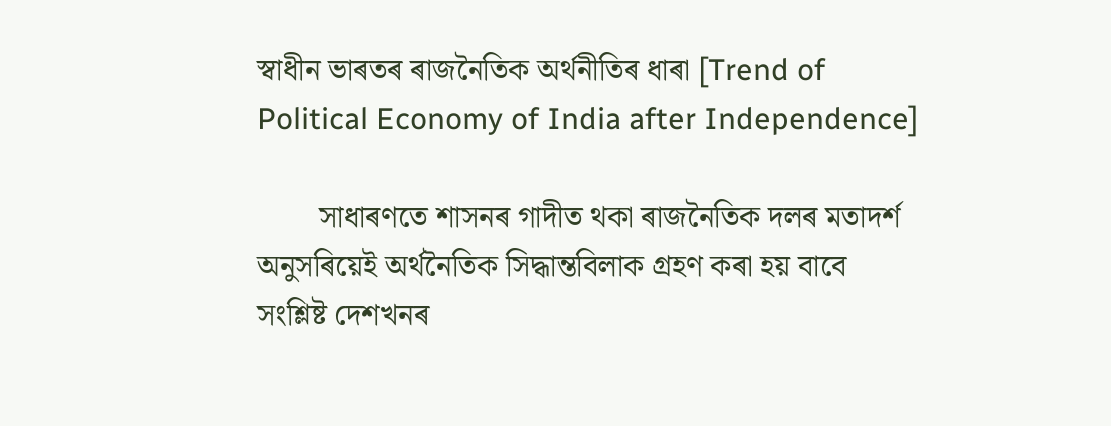স্বাধীন ভাৰতৰ ৰাজনৈতিক অৰ্থনীতিৰ ধাৰা [Trend of Political Economy of India after Independence]

        সাধাৰণতে শাসনৰ গাদীত থকা ৰাজনৈতিক দলৰ মতাদৰ্শ অনুসৰিয়েই অৰ্থনৈতিক সিদ্ধান্তবিলাক গ্ৰহণ কৰা হয় বাবে সংশ্লিষ্ট দেশখনৰ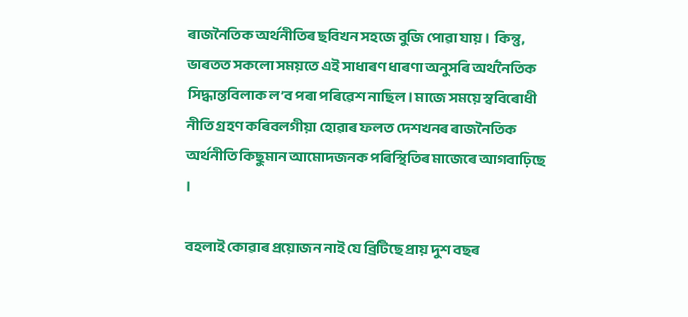ৰাজনৈতিক অৰ্থনীতিৰ ছবিখন সহজে বুজি পোৱা যায় ।  কিন্তু, ভাৰতত সকলো সময়তে এই সাধাৰণ ধাৰণা অনুসৰি অৰ্থনৈতিক সিদ্ধান্তবিলাক ল’ব পৰা পৰিৱেশ নাছিল । মাজে সময়ে স্ববিৰোধী নীতি গ্ৰহণ কৰিবলগীয়া হোৱাৰ ফলত দেশখনৰ ৰাজনৈতিক অৰ্থনীতি কিছুমান আমোদজনক পৰিস্থিতিৰ মাজেৰে আগবাঢ়িছে ।

বহলাই কোৱাৰ প্ৰয়োজন নাই যে ব্ৰিটিছে প্ৰায় দুশ বছৰ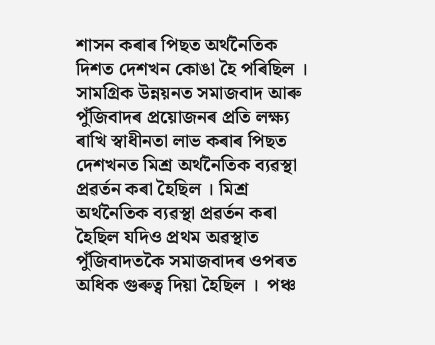শাসন কৰাৰ পিছত অৰ্থনৈতিক দিশত দেশখন কোঙা হৈ পৰিছিল । সামগ্ৰিক উন্নয়নত সমাজবাদ আৰু পুঁজিবাদৰ প্ৰয়োজনৰ প্ৰতি লক্ষ্য ৰাখি স্বাধীনতা লাভ কৰাৰ পিছত দেশখনত মিশ্ৰ অৰ্থনৈতিক ব্যৱস্থা প্ৰৱৰ্তন কৰা হৈছিল । মিশ্ৰ অৰ্থনৈতিক ব্যৱস্থা প্ৰৱৰ্তন কৰা হৈছিল যদিও প্ৰথম অৱস্থাত পুঁজিবাদতকৈ সমাজবাদৰ ওপৰত অধিক গুৰুত্ব দিয়া হৈছিল ।  পঞ্চ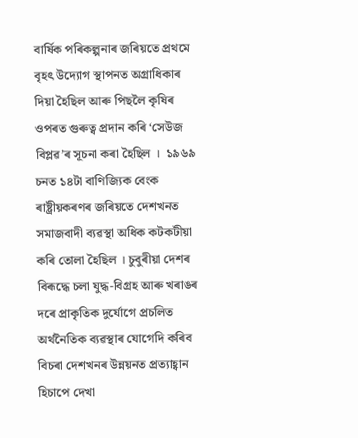বাৰ্ষিক পৰিকল্পনাৰ জৰিয়তে প্ৰথমে বৃহৎ উদ্যোগ স্থাপনত অগ্ৰাধিকাৰ দিয়া হৈছিল আৰু পিছলৈ কৃষিৰ ওপৰত গুৰুত্ব প্ৰদান কৰি ‘সেউজ বিপ্লৱ’ৰ সূচনা কৰা হৈছিল ।  ১৯৬৯ চনত ১৪টা বাণিজ্যিক বেংক ৰাষ্ট্ৰীয়কৰণৰ জৰিয়তে দেশখনত সমাজবাদী ব্যৱস্থা অধিক কটকটীয়া কৰি তোলা হৈছিল । চুবুৰীয়া দেশৰ বিৰূদ্ধে চলা যুদ্ধ-বিগ্ৰহ আৰু খৰাঙৰ দৰে প্ৰাকৃতিক দুৰ্যোগে প্ৰচলিত অৰ্থনৈতিক ব্যৱস্থাৰ যোগেদি কৰিব বিচৰা দেশখনৰ উন্নয়নত প্ৰত্যাহ্বান হিচাপে দেখা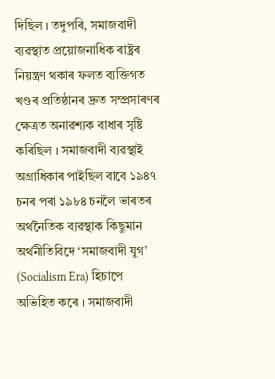দিছিল । তদুপৰি, সমাজবাদী ব্যৱস্থাত প্ৰয়োজনাধিক ৰাষ্ট্ৰৰ নিয়ন্ত্ৰণ থকাৰ ফলত ব্যক্তিগত খণ্ডৰ প্ৰতিষ্ঠানৰ দ্ৰুত সম্প্ৰসাৰণৰ ক্ষেত্ৰত অনাৱশ্যক বাধাৰ সৃষ্টি কৰিছিল । সমাজবাদী ব্যৱস্থাই অগ্ৰাধিকাৰ পাইছিল বাবে ১৯৪৭ চনৰ পৰা ১৯৮৪ চনলৈ ভাৰতৰ অৰ্থনৈতিক ব্যৱস্থাক কিছুমান অৰ্থনীতিবিদে ‘সমাজবাদী যুগ’ (Socialism Era) হিচাপে অভিহিত কৰে । সমাজবাদী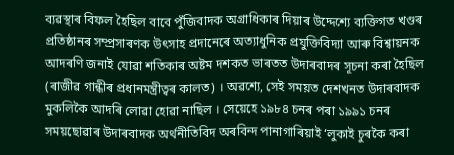ব্যৱস্থাৰ বিফল হৈছিল বাবে পুঁজিবাদক অগ্ৰাধিকাৰ দিয়াৰ উদ্দেশ্যে ব্যক্তিগত খণ্ডৰ প্ৰতিষ্ঠানৰ সম্প্ৰসাৰণক উৎসাহ প্ৰদানেৰে অত্যাধুনিক প্ৰযুক্তিবিদ্যা আৰু বিশ্বায়নক আদৰণি জনাই যোৱা শতিকাৰ অষ্টম দশকত ভাৰতত উদাৰবাদৰ সূচনা কৰা হৈছিল (ৰাজীৱ গান্ধীৰ প্ৰধানমন্ত্ৰীত্বৰ কালত) । অৱশ্যে, সেই সময়ত দেশখনত উদাৰবাদক মুকলিকৈ আদৰি লোৱা হোৱা নাছিল । সেয়েহে ১৯৮৪ চনৰ পৰা ১৯৯১ চনৰ সময়ছোৱাৰ উদাৰবাদক অৰ্থনীতিবিদ অৰবিন্দ পানাগাৰিয়াই ‘লুকাই চুৰকৈ কৰা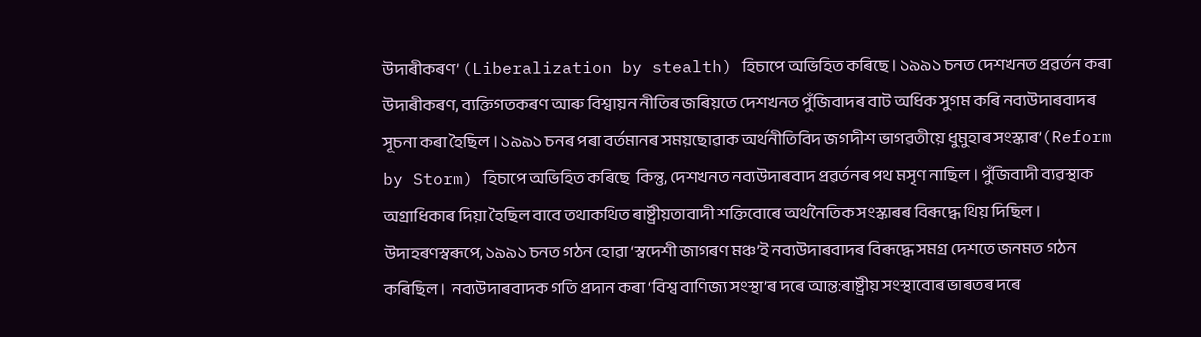উদাৰীকৰণ’ (Liberalization by stealth) হিচাপে অভিহিত কৰিছে । ১৯৯১ চনত দেশখনত প্ৰৱৰ্তন কৰা উদাৰীকৰণ, ব্যক্তিগতকৰণ আৰু বিশ্বায়ন নীতিৰ জৰিয়তে দেশখনত পুঁজিবাদৰ বাট অধিক সুগম কৰি নব্যউদাৰবাদৰ সূচনা কৰা হৈছিল । ১৯৯১ চনৰ পৰা বৰ্তমানৰ সময়ছোৱাক অৰ্থনীতিবিদ জগদীশ ভাগৱতীয়ে ধুমুহাৰ সংস্কাৰ’(Reform by Storm) হিচাপে অভিহিত কৰিছে  কিন্তু, দেশখনত নব্যউদাৰবাদ প্ৰৱৰ্তনৰ পথ মসৃণ নাছিল । পুঁজিবাদী ব্যৱস্থাক অগ্ৰাধিকাৰ দিয়া হৈছিল বাবে তথাকথিত ৰাষ্ট্ৰীয়তাবাদী শক্তিবোৰে অৰ্থনৈতিক সংস্কাৰৰ বিৰূদ্ধে থিয় দিছিল । উদাহৰণস্বৰূপে, ১৯৯১ চনত গঠন হোৱা ‘স্বদেশী জাগৰণ মঞ্চ’ই নব্যউদাৰবাদৰ বিৰূদ্ধে সমগ্ৰ দেশতে জনমত গঠন কৰিছিল ।  নব্যউদাৰবাদক গতি প্ৰদান কৰা ‘বিশ্ব বাণিজ্য সংস্থা’ৰ দৰে আন্ত:ৰাষ্ট্ৰীয় সংস্থাবোৰ ভাৰতৰ দৰে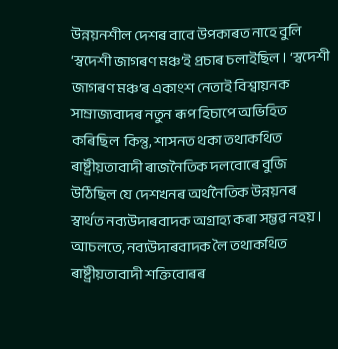উন্নয়নশীল দেশৰ বাবে উপকাৰত নাহে বুলি ‘স্বদেশী জাগৰণ মঞ্চ’ই প্ৰচাৰ চলাইছিল । ‘স্বদেশী জাগৰণ মঞ্চ’ৰ একাংশ নেতাই বিশ্বায়নক সাম্ৰাজ্যবাদৰ নতুন ৰূপ হিচাপে অভিহিত কৰিছিল  কিন্তু, শাসনত থকা তথাকথিত ৰাষ্ট্ৰীয়তাবাদী ৰাজনৈতিক দলবোৰে বুজি উঠিছিল যে দেশখনৰ অৰ্থনৈতিক উন্নয়নৰ স্বাৰ্থত নব্যউদাৰবাদক অগ্ৰাহ্য কৰা সম্ভৱ নহয় । আচলতে, নব্যউদাৰবাদক লৈ তথাকথিত ৰাষ্ট্ৰীয়তাবাদী শক্তিবোৰৰ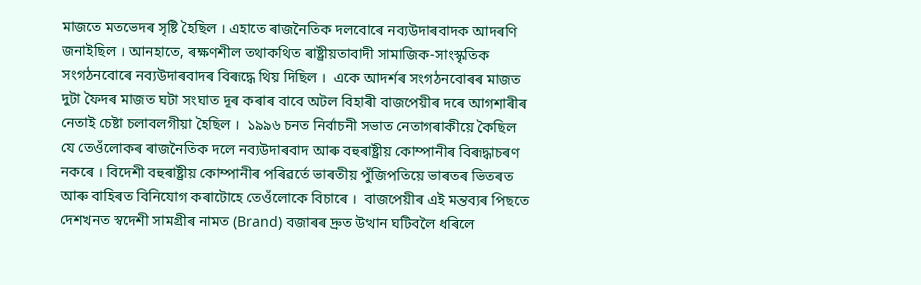মাজতে মতভেদৰ সৃষ্টি হৈছিল । এহাতে ৰাজনৈতিক দলবোৰে নব্যউদাৰবাদক আদৰণি জনাইছিল । আনহাতে, ৰক্ষণশীল তথাকথিত ৰাষ্ট্ৰীয়তাবাদী সামাজিক-সাংস্কৃতিক সংগঠনবোৰে নব্যউদাৰবাদৰ বিৰূদ্ধে থিয় দিছিল ।  একে আদৰ্শৰ সংগঠনবোৰৰ মাজত দুটা ফৈদৰ মাজত ঘটা সংঘাত দূৰ কৰাৰ বাবে অটল বিহাৰী বাজপেয়ীৰ দৰে আগশাৰীৰ নেতাই চেষ্টা চলাবলগীয়া হৈছিল ।  ১৯৯৬ চনত নিৰ্বাচনী সভাত নেতাগৰাকীয়ে কৈছিল যে তেওঁলোকৰ ৰাজনৈতিক দলে নব্যউদাৰবাদ আৰু বহুৰাষ্ট্ৰীয় কোম্পানীৰ বিৰূদ্ধাচৰণ নকৰে । বিদেশী বহুৰাষ্ট্ৰীয় কোম্পানীৰ পৰিৱৰ্তে ভাৰতীয় পুঁজিপতিয়ে ভাৰতৰ ভিতৰত আৰু বাহিৰত বিনিযোগ কৰাটোহে তেওঁলোকে বিচাৰে ।  বাজপেয়ীৰ এই মন্তব্যৰ পিছতে দেশখনত স্বদেশী সামগ্ৰীৰ নামত (Brand) বজাৰৰ দ্ৰুত উত্থান ঘটিবলৈ ধৰিলে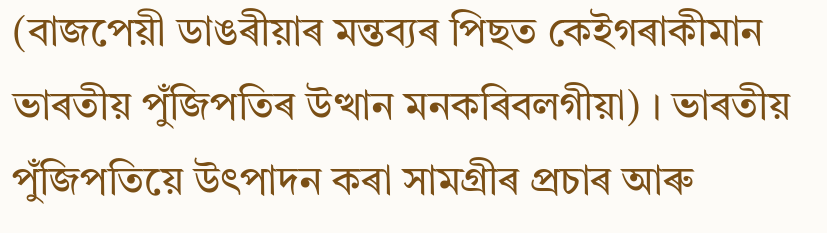(বাজপেয়ী ডাঙৰীয়াৰ মন্তব্যৰ পিছত কেইগৰাকীমান ভাৰতীয় পুঁজিপতিৰ উত্থান মনকৰিবলগীয়া) । ভাৰতীয় পুঁজিপতিয়ে উৎপাদন কৰা সামগ্ৰীৰ প্ৰচাৰ আৰু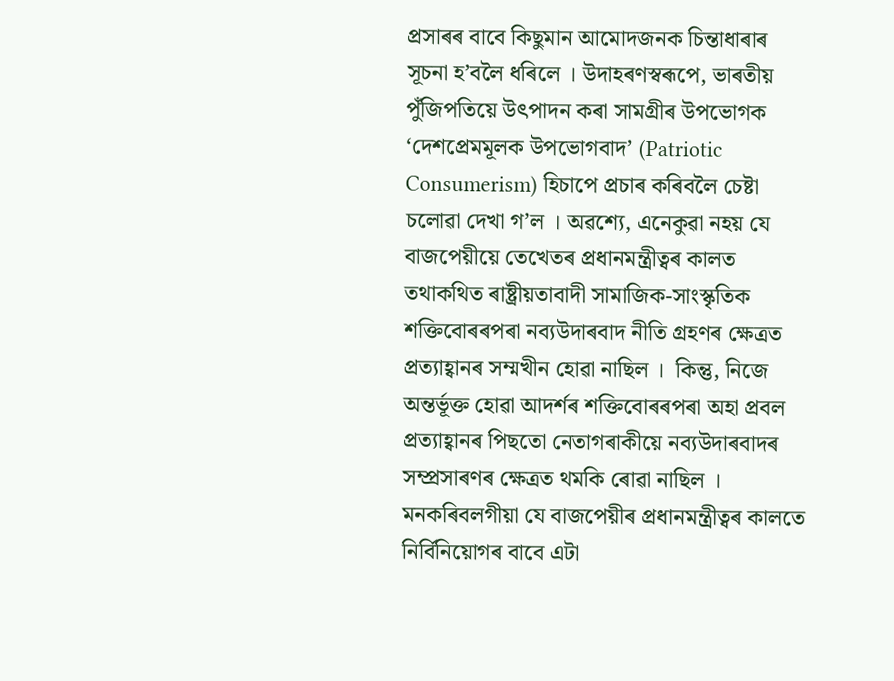প্ৰসাৰৰ বাবে কিছুমান আমোদজনক চিন্তাধাৰাৰ সূচনা হ’বলৈ ধৰিলে । উদাহৰণস্বৰূপে, ভাৰতীয় পুঁজিপতিয়ে উৎপাদন কৰা সামগ্ৰীৰ উপভোগক ‘দেশপ্ৰেমমূলক উপভোগবাদ’ (Patriotic Consumerism) হিচাপে প্ৰচাৰ কৰিবলৈ চেষ্টা চলোৱা দেখা গ’ল । অৱশ্যে, এনেকুৱা নহয় যে বাজপেয়ীয়ে তেখেতৰ প্ৰধানমন্ত্ৰীত্বৰ কালত তথাকথিত ৰাষ্ট্ৰীয়তাবাদী সামাজিক-সাংস্কৃতিক শক্তিবোৰৰপৰা নব্যউদাৰবাদ নীতি গ্ৰহণৰ ক্ষেত্ৰত প্ৰত্যাহ্বানৰ সম্মখীন হোৱা নাছিল ।  কিন্তু, নিজে অন্তৰ্ভূক্ত হোৱা আদৰ্শৰ শক্তিবোৰৰপৰা অহা প্ৰবল প্ৰত্যাহ্বানৰ পিছতো নেতাগৰাকীয়ে নব্যউদাৰবাদৰ সম্প্ৰসাৰণৰ ক্ষেত্ৰত থমকি ৰোৱা নাছিল ।  মনকৰিবলগীয়া যে বাজপেয়ীৰ প্ৰধানমন্ত্ৰীত্বৰ কালতে নিৰ্বিনিয়োগৰ বাবে এটা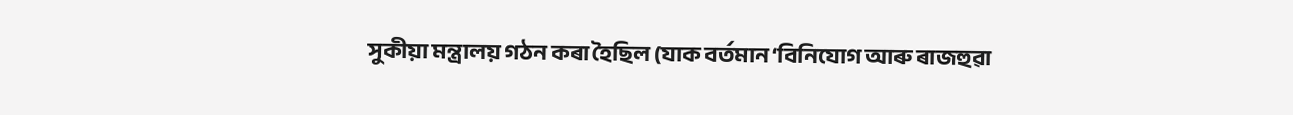সুকীয়া মন্ত্ৰালয় গঠন কৰা হৈছিল (যাক বৰ্তমান ‘বিনিযোগ আৰু ৰাজহুৱা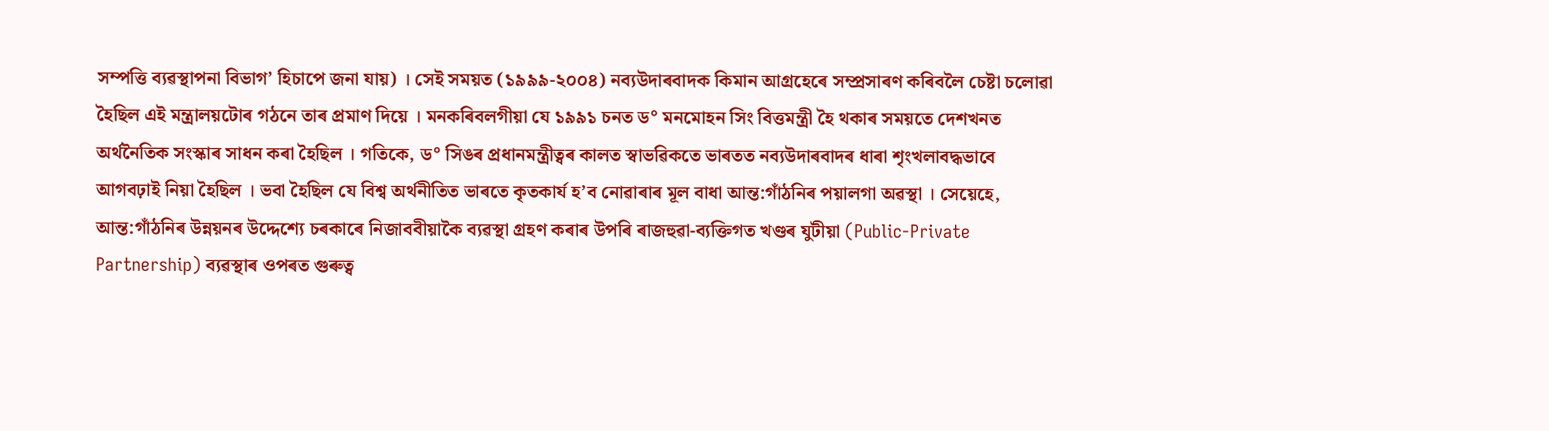সম্পত্তি ব্যৱস্থাপনা বিভাগ’ হিচাপে জনা যায়) । সেই সময়ত (১৯৯৯-২০০৪) নব্যউদাৰবাদক কিমান আগ্ৰহেৰে সম্প্ৰসাৰণ কৰিবলৈ চেষ্টা চলোৱা হৈছিল এই মন্ত্ৰালয়টোৰ গঠনে তাৰ প্ৰমাণ দিয়ে । মনকৰিবলগীয়া যে ১৯৯১ চনত ড° মনমোহন সিং বিত্তমন্ত্ৰী হৈ থকাৰ সময়তে দেশখনত অৰ্থনৈতিক সংস্কাৰ সাধন কৰা হৈছিল । গতিকে, ড° সিঙৰ প্ৰধানমন্ত্ৰীত্বৰ কালত স্বাভৱিকতে ভাৰতত নব্যউদাৰবাদৰ ধাৰা শৃংখলাবদ্ধভাবে আগবঢ়াই নিয়া হৈছিল । ভবা হৈছিল যে বিশ্ব অৰ্থনীতিত ভাৰতে কৃতকাৰ্য হ’ব নোৱাৰাৰ মূল বাধা আন্ত:গাঁঠনিৰ পয়ালগা অৱস্থা । সেয়েহে, আন্ত:গাঁঠনিৰ উন্নয়নৰ উদ্দেশ্যে চৰকাৰে নিজাববীয়াকৈ ব্যৱস্থা গ্ৰহণ কৰাৰ উপৰি ৰাজহুৱা-ব্যক্তিগত খণ্ডৰ যুটীয়া (Public-Private Partnership) ব্যৱস্থাৰ ওপৰত গুৰুত্ব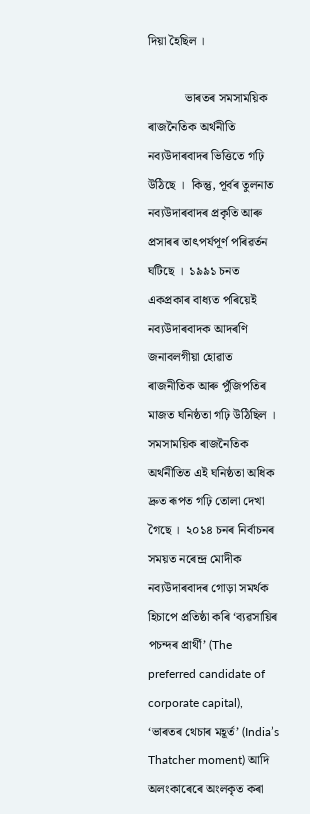দিয়া হৈছিল ।

            ভাৰতৰ সমসাময়িক ৰাজনৈতিক অৰ্থনীতি নব্যউদাৰবাদৰ ভিত্তিতে গঢ়ি উঠিছে ।  কিন্তু, পূৰ্বৰ তুলনাত নব্যউদাৰবাদৰ প্ৰকৃতি আৰু প্ৰসাৰৰ তাৎপৰ্যপূৰ্ণ পৰিৱৰ্তন ঘটিছে ।  ১৯৯১ চনত একপ্ৰকাৰ বাধ্যত পৰিয়েই নব্যউদাৰবাদক আদৰণি জনাবলগীয়া হোৱাত ৰাজনীতিক আৰু পুঁজিপতিৰ মাজত ঘনিষ্ঠতা গঢ়ি উঠিছিল ।  সমসাময়িক ৰাজনৈতিক অৰ্থনীতিত এই ঘনিষ্ঠতা অধিক দ্ৰুত ৰূপত গঢ়ি তোলা দেখা গৈছে ।  ২০১৪ চনৰ নিৰ্বাচনৰ সময়ত নৰেন্দ্ৰ মোদীক নব্যউদাৰবাদৰ গোড়া সমৰ্থক হিচাপে প্ৰতিষ্ঠা কৰি ‘ব্যৱসায়িৰ পচন্দৰ প্ৰাৰ্থী’ (The preferred candidate of corporate capital), ‘ভাৰতৰ থেচাৰ মহূৰ্ত’ (India’s Thatcher moment) আদি অলংকাৰেৰে অংলকৃত কৰা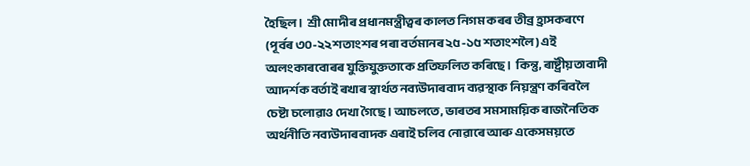হৈছিল ।  শ্ৰী মোদীৰ প্ৰধানমন্ত্ৰীত্বৰ কালত নিগম কৰৰ তীব্ৰ হ্ৰাসকৰণে (পূৰ্বৰ ৩০-২২ শতাংশৰ পৰা বৰ্তমানৰ ২৫-১৫ শতাংশলৈ) এই অলংকাৰবোৰৰ যুক্তিযুক্ততাকে প্ৰতিফলিত কৰিছে ।  কিন্তু, ৰাষ্ট্ৰীয়তাবাদী আদৰ্শক বৰ্তাই ৰখাৰ স্বাৰ্থত নব্যউদাৰবাদ ব্যৱস্থাক নিয়ন্ত্ৰণ কৰিবলৈ চেষ্টা চলোৱাও দেখা গৈছে । আচলতে, ভাৰতৰ সমসাময়িক ৰাজনৈতিক অৰ্থনীতি নব্যউদাৰবাদক এৰাই চলিব নোৱাৰে আৰু একেসময়তে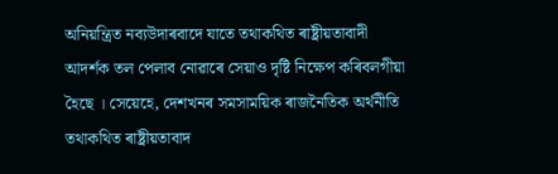অনিয়ন্ত্ৰিত নব্যউদাৰবাদে যাতে তথাকথিত ৰাষ্ট্ৰীয়তাবাদী আদৰ্শক তল পেলাব নোৱাৰে সেয়াও দৃষ্টি নিক্ষেপ কৰিবলগীয়া হৈছে । সেয়েহে, দেশখনৰ সমসাময়িক ৰাজনৈতিক অৰ্থনীতি তথাকথিত ৰাষ্ট্ৰীয়তাবাদ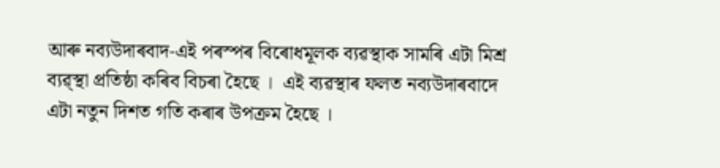আৰু নব্যউদাৰবাদ-এই পৰস্পৰ বিৰোধমূলক ব্যৱস্থাক সামৰি এটা মিশ্ৰ ব্যৱ্স্থা প্ৰতিষ্ঠা কৰিব বিচৰা হৈছে ।  এই ব্যৱস্থাৰ ফলত নব্যউদাৰবাদে এটা নতুন দিশত গতি কৰাৰ উপক্ৰম হৈছে ।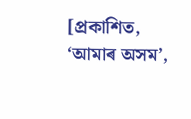[প্ৰকাশিত, ‘আমাৰ অসম’,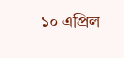১০ এপ্ৰিল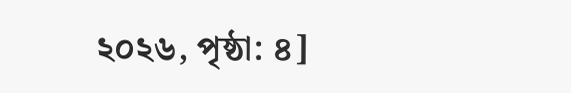২০২৬, পৃষ্ঠা: ৪]